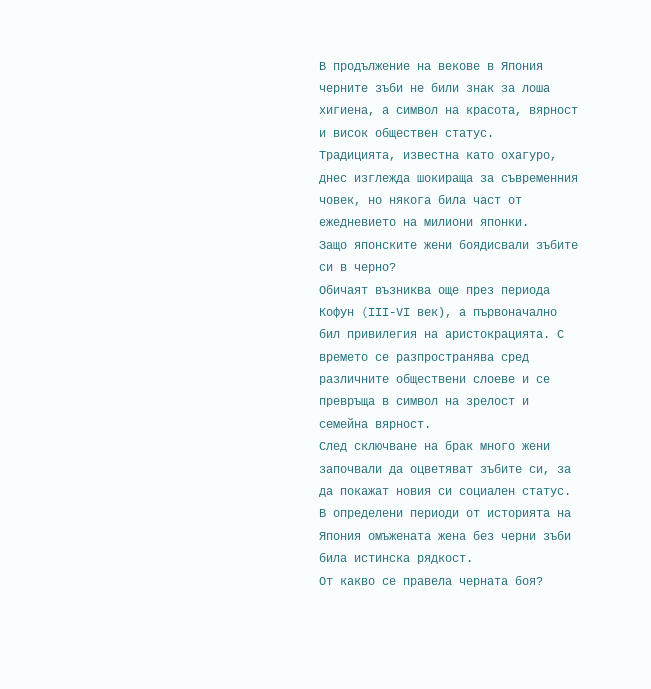В продължение на векове в Япония черните зъби не били знак за лоша хигиена, а символ на красота, вярност и висок обществен статус.
Традицията, известна като охагуро, днес изглежда шокираща за съвременния човек, но някога била част от ежедневието на милиони японки.
Защо японските жени боядисвали зъбите си в черно?
Обичаят възниква още през периода Кофун (III-VI век), а първоначално бил привилегия на аристокрацията. С времето се разпространява сред различните обществени слоеве и се превръща в символ на зрелост и семейна вярност.
След сключване на брак много жени започвали да оцветяват зъбите си, за да покажат новия си социален статус. В определени периоди от историята на Япония омъжената жена без черни зъби била истинска рядкост.
От какво се правела черната боя?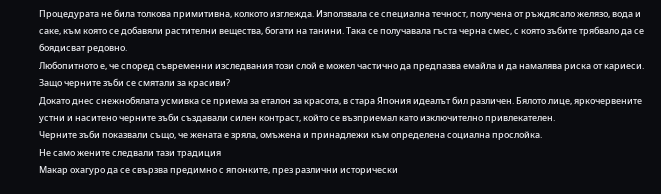Процедурата не била толкова примитивна, колкото изглежда. Използвала се специална течност, получена от ръждясало желязо, вода и саке, към която се добавяли растителни вещества, богати на танини. Така се получавала гъста черна смес, с която зъбите трябвало да се боядисват редовно.
Любопитното е, че според съвременни изследвания този слой е можел частично да предпазва емайла и да намалява риска от кариеси.
Защо черните зъби се смятали за красиви?
Докато днес снежнобялата усмивка се приема за еталон за красота, в стара Япония идеалът бил различен. Бялото лице, яркочервените устни и наситено черните зъби създавали силен контраст, който се възприемал като изключително привлекателен.
Черните зъби показвали също, че жената е зряла, омъжена и принадлежи към определена социална прослойка.
Не само жените следвали тази традиция
Макар охагуро да се свързва предимно с японките, през различни исторически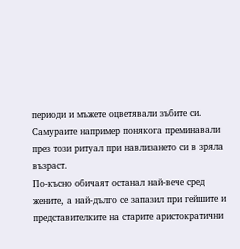периоди и мъжете оцветявали зъбите си. Самураите например понякога преминавали през този ритуал при навлизането си в зряла възраст.
По-късно обичаят останал най-вече сред жените, а най-дълго се запазил при гейшите и представителките на старите аристократични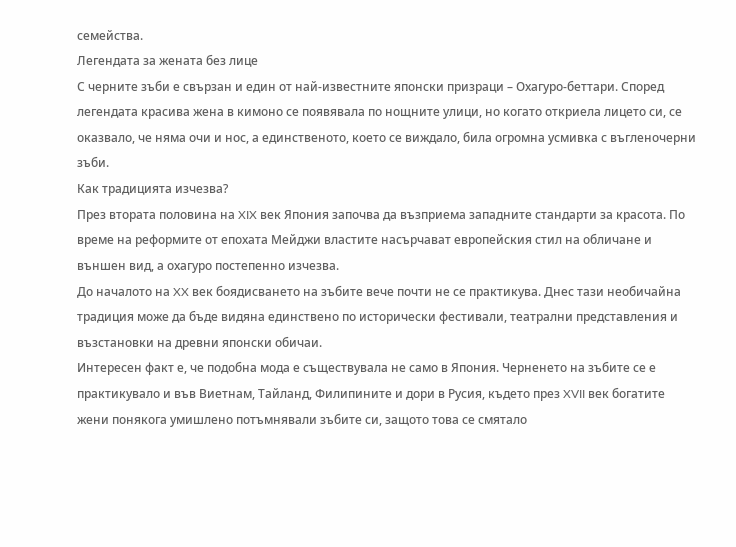семейства.
Легендата за жената без лице
С черните зъби е свързан и един от най-известните японски призраци – Охагуро-беттари. Според легендата красива жена в кимоно се появявала по нощните улици, но когато откриела лицето си, се оказвало, че няма очи и нос, а единственото, което се виждало, била огромна усмивка с въгленочерни зъби.
Как традицията изчезва?
През втората половина на XIX век Япония започва да възприема западните стандарти за красота. По време на реформите от епохата Мейджи властите насърчават европейския стил на обличане и външен вид, а охагуро постепенно изчезва.
До началото на XX век боядисването на зъбите вече почти не се практикува. Днес тази необичайна традиция може да бъде видяна единствено по исторически фестивали, театрални представления и възстановки на древни японски обичаи.
Интересен факт е, че подобна мода е съществувала не само в Япония. Черненето на зъбите се е практикувало и във Виетнам, Тайланд, Филипините и дори в Русия, където през XVII век богатите жени понякога умишлено потъмнявали зъбите си, защото това се смятало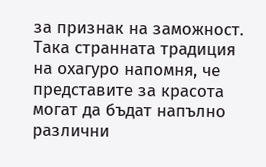за признак на заможност.
Така странната традиция на охагуро напомня, че представите за красота могат да бъдат напълно различни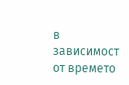в зависимост от времето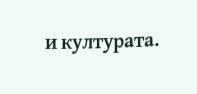и културата.